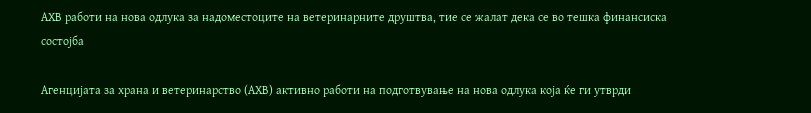АХВ работи на нова одлука за надоместоците на ветеринарните друштва, тие се жалат дека се во тешка финансиска состојба

Агенцијата за храна и ветеринарство (АХВ) активно работи на подготвување на нова одлука која ќе ги утврди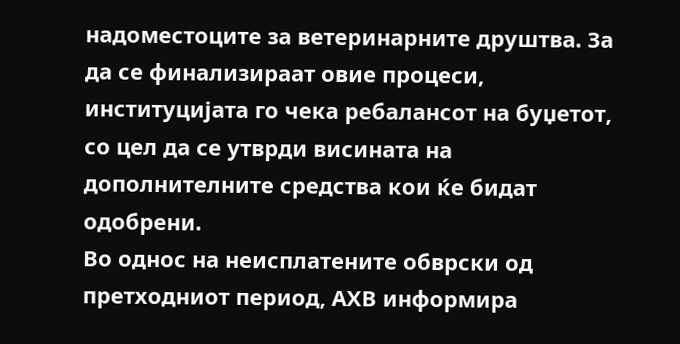надоместоците за ветеринарните друштва. За да се финализираат овие процеси, институцијата го чека ребалансот на буџетот, со цел да се утврди висината на дополнителните средства кои ќе бидат одобрени.
Во однос на неисплатените обврски од претходниот период, АХВ информира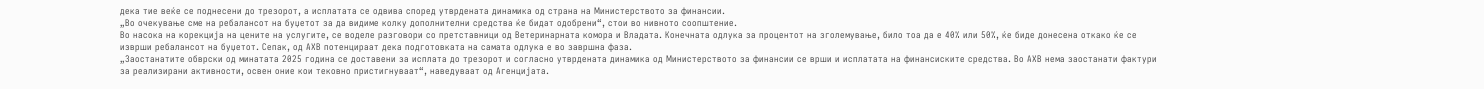дека тие веќе се поднесени до трезорот, а исплатата се одвива според утврдената динамика од страна на Министерството за финансии.
„Во очекување сме на ребалансот на буџетот за да видиме колку дополнителни средства ќе бидат одобрени“, стои во нивното соопштение.
Во насока на корекција на цените на услугите, се воделе разговори со претставници од Ветеринарната комора и Владата. Конечната одлука за процентот на зголемување, било тоа да е 40% или 50%, ќе биде донесена откако ќе се изврши ребалансот на буџетот. Сепак, од АХВ потенцираат дека подготовката на самата одлука е во завршна фаза.
„Заостанатите обврски од минатата 2025 година се доставени за исплата до трезорот и согласно утврдената динамика од Министерството за финансии се врши и исплатата на финансиските средства. Во АХВ нема заостанати фактури за реализирани активности, освен оние кои тековно пристигнуваат“, наведуваат од Агенцијата.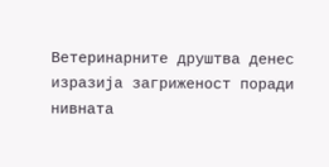Ветеринарните друштва денес изразија загриженост поради нивната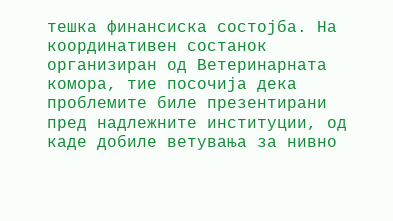тешка финансиска состојба. На координативен состанок организиран од Ветеринарната комора, тие посочија дека проблемите биле презентирани пред надлежните институции, од каде добиле ветувања за нивно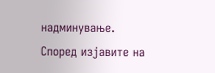надминување.
Според изјавите на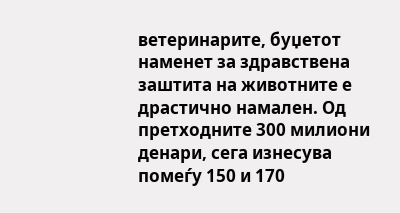ветеринарите, буџетот наменет за здравствена заштита на животните е драстично намален. Од претходните 300 милиони денари, сега изнесува помеѓу 150 и 170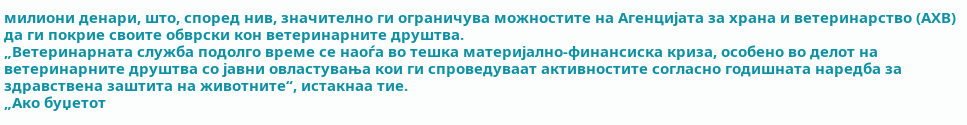милиони денари, што, според нив, значително ги ограничува можностите на Агенцијата за храна и ветеринарство (АХВ) да ги покрие своите обврски кон ветеринарните друштва.
„Ветеринарната служба подолго време се наоѓа во тешка материјално-финансиска криза, особено во делот на ветеринарните друштва со јавни овластувања кои ги спроведуваат активностите согласно годишната наредба за здравствена заштита на животните“, истакнаа тие.
„Ако буџетот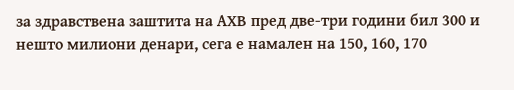за здравствена заштита на АХВ пред две-три години бил 300 и нешто милиони денари, сега е намален на 150, 160, 170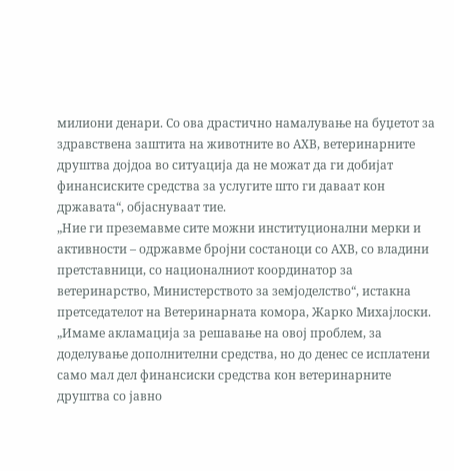милиони денари. Со ова драстично намалување на буџетот за здравствена заштита на животните во АХВ, ветеринарните друштва дојдоа во ситуација да не можат да ги добијат финансиските средства за услугите што ги даваат кон државата“, објаснуваат тие.
„Ние ги преземавме сите можни институционални мерки и активности – одржавме бројни состаноци со АХВ, со владини претставници, со националниот координатор за ветеринарство, Министерството за земјоделство“, истакна претседателот на Ветеринарната комора, Жарко Михајлоски.
„Имаме акламација за решавање на овој проблем, за доделување дополнителни средства, но до денес се исплатени само мал дел финансиски средства кон ветеринарните друштва со јавно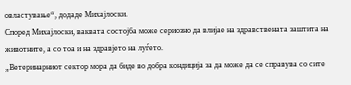овластување“, додаде Михајлоски.
Според Михајлоски, ваквата состојба може сериозно да влијае на здравствената заштита на животните, а со тоа и на здравјето на луѓето.
„Ветеринарниот сектор мора да биде во добра кондиција за да може да се справува со сите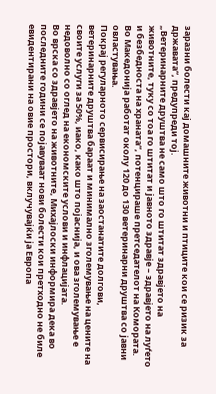заразни болести кај домашните животни и птиците кои се ризик за државата“, предупреди тој.
„Ветеринарните друштва не само што го штитат здравјето на животните, туку со тоа го штитат и јавното здравје – здравјето на луѓето и безбедноста на храната“, потенцираше претседателот на Комората. Во Македонија работат околу 120 до 130 ветеринарни друштва со јавни овластувања.
Покрај регуларното сервисирање на заостанатите долгови, ветеринарните друштва бараат и минимално зголемување на цените на своите услуги за 50%, иако, како што појаснија, и ова зголемување е недоволно со оглед на економските услови и инфлацијата.
Во врска со здравјето на животните, Михајлоски информира дека во последните години се појавуваат нови болести кои претходно не биле евидентирани на овие простори, вклучувајќи ја Европа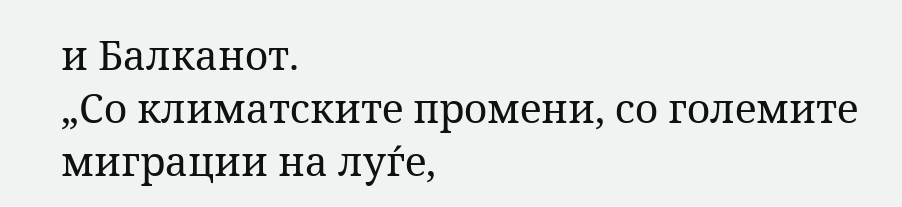и Балканот.
„Со климатските промени, со големите миграции на луѓе,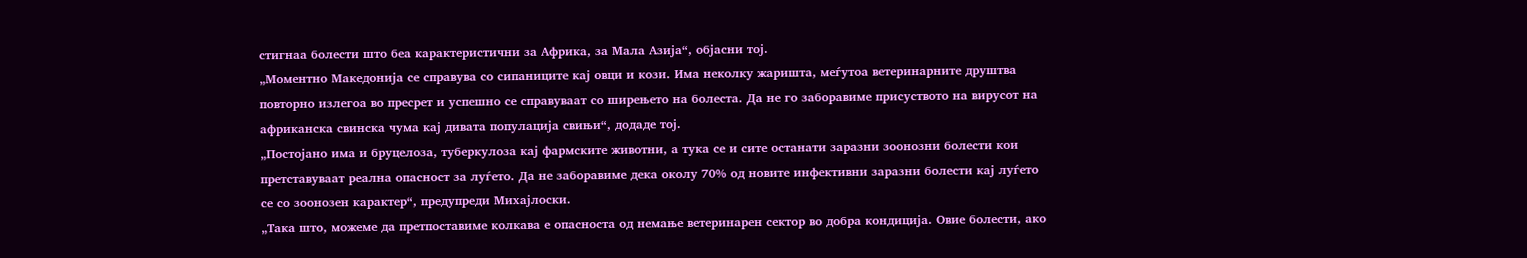стигнаа болести што беа карактеристични за Африка, за Мала Азија“, објасни тој.
„Моментно Македонија се справува со сипаниците кај овци и кози. Има неколку жаришта, меѓутоа ветеринарните друштва повторно излегоа во пресрет и успешно се справуваат со ширењето на болеста. Да не го заборавиме присуството на вирусот на африканска свинска чума кај дивата популација свињи“, додаде тој.
„Постојано има и бруцелоза, туберкулоза кај фармските животни, а тука се и сите останати заразни зоонозни болести кои претставуваат реална опасност за луѓето. Да не заборавиме дека околу 70% од новите инфективни заразни болести кај луѓето се со зоонозен карактер“, предупреди Михајлоски.
„Така што, можеме да претпоставиме колкава е опасноста од немање ветеринарен сектор во добра кондиција. Овие болести, ако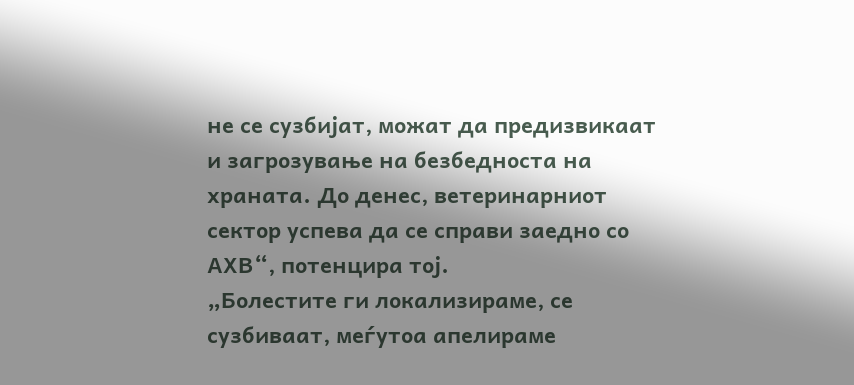не се сузбијат, можат да предизвикаат и загрозување на безбедноста на храната. До денес, ветеринарниот сектор успева да се справи заедно со АХВ“, потенцира тој.
„Болестите ги локализираме, се сузбиваат, меѓутоа апелираме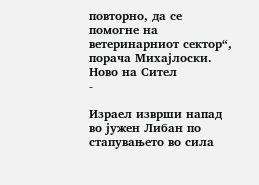повторно, да се помогне на ветеринарниот сектор“, порача Михајлоски.
Ново на Сител
-

Израел изврши напад во јужен Либан по стапувањето во сила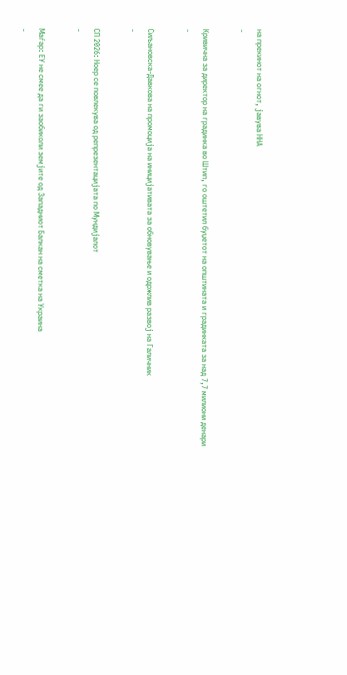на прекинот на огнот, јавува ННА
-

Кривична за директор на градинка во Штип, го оштетил буџетот на општината и градинката за над 7,7 милиони денари
-

Сиљановска-Давкова на промоција на иницијативата за обновување и одржлив развој на Галичник
-

СП 2026: Ноер се повлекува од репрезентацијата по Мундијалот
-

Маѓар: ЕУ не смее да ги заобиколи земјите од Западниот Балкан на сметка на Украина
-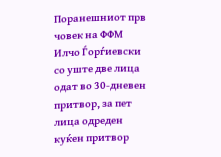Поранешниот прв човек на ФФМ Илчо Ѓорѓиевски со уште две лица одат во 30-дневен притвор, за пет лица одреден куќен притвор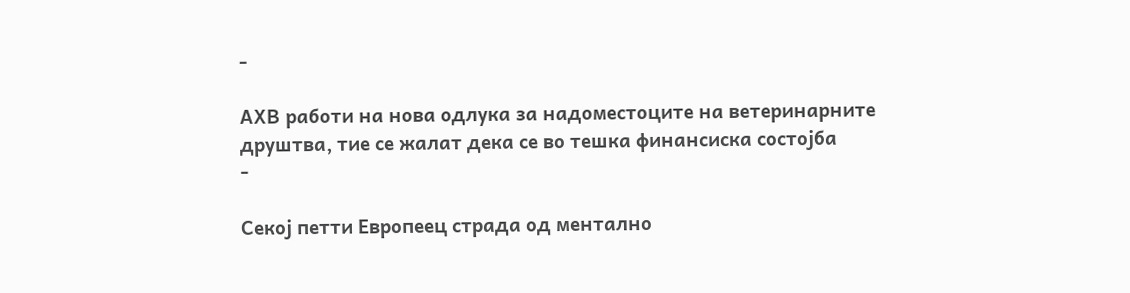-

АХВ работи на нова одлука за надоместоците на ветеринарните друштва, тие се жалат дека се во тешка финансиска состојба
-

Секој петти Европеец страда од ментално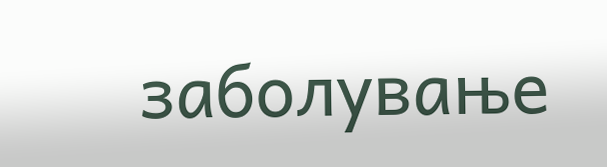заболување